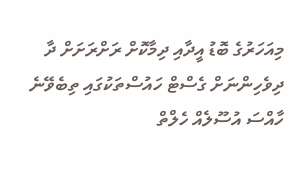މިއަހަރުގެ ބޮޑު އީދާއި ދިމާކޮށް ރަށްރަށަށް ދާ ދިވެހިންނަށް ގެސްޓް ހައުސްތަކުގައި ތިބެވޭނެ ހާއްސަ އުސޫލެއް ހެލްތް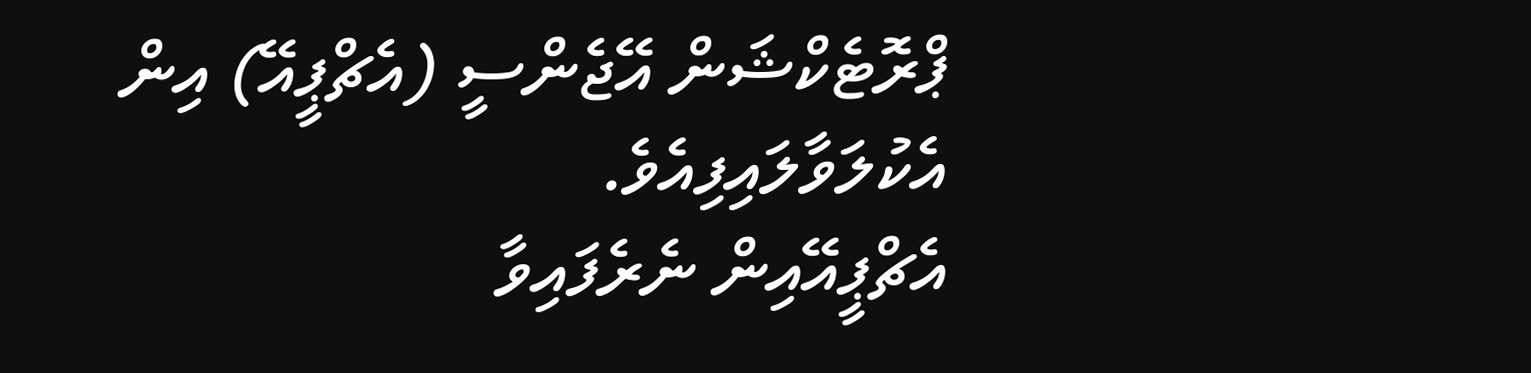ޕްރޮޓެކްޝަން އޭޖެންސީ (އެޗްޕީއޭ) އިން އެކުލަވާލައިފިއެވެ.
އެޗްޕީއޭއިން ނެރެފައިވާ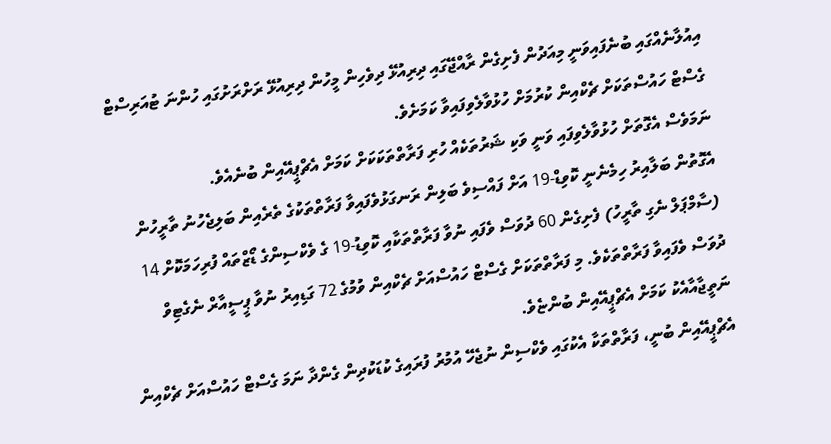އިއުލާނެއްގައި ބުނެފައިވަނީ މިއަދުން ފެށިގެން ރާއްޖޭގައި ދިރިއުޅޭ ދިވެހިން މީހުން ދިރިއުޅޭ ރަށްރަށުގައި ހުންނަ ޓުއަރިސްޓް ގެސްޓް ހައުސްތަކަށް ޗެކްއިން ކުރުމަށް ހުޅުވާލެވިފައިވާ ކަމަށެވެ.
ނަމަވެސް އެގޮތަށް ހުޅުވާލެވިފައި ވަނީ ވަކި ޝަރުތަކެއް ހުރި ފަރާތްތަކަކަށް ކަމަށް އެޗްޕީއޭއިން ބުނެއެވެ.
އެގޮތުން ބަލާއިރު ހިމެނެނީ ކޮވިޑް-19 އަށް ފައްސިވެ ބަލިން ރަނގަޅުވެފައިވާ ފަރާތްތަކުގެ ތެރެއިން ބަލިޖެހުނު ތާރީހުން (ސާމްޕަލް ނެގި ތާރީހު) ފެށިގެން 60 ދުވަސް ވެފައި ނުވާ ފަރާތްތަކާއި ކޮވިޑު-19 ގެ ވެކްސިންގެ ޑޯޒްތައް ފުރިހަމަކޮށް 14 ދުވަސް ވެފައިވާ ފަރާތްތަކެވެ. މި ފަރާތްތަކަށް ގެސްޓް ހައުސްއަށް ޗެކްއިން ވުމުގެ 72 ގަޑިއިރު ނުވާ ޕީސީއާރް ނެގެޓިވް ނަތީޖާއާއެކު ކަމަށް އެޗްޕީއޭއިން ބުންޏެވެ.
އެޗްޕީއޭއިން ބުނީ، ފަރާތްތަކާ އެކުގައި ވެކްސިން ނުޖެހޭ އުމުރު ފުރައިގެ ކުޑަކުދިން ގެންދާ ނަމަ ގެސްޓް ހައުސްއަށް ޗެކްއިން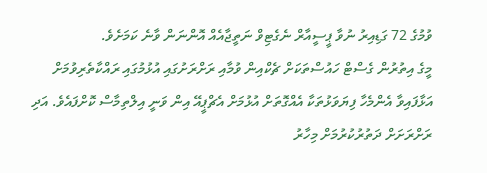ވުމުގެ 72 ގަޑިއިރު ނުވާ ޕީސީއާރް ނެގެޓިވް ނަތީޖާއެއް އޮންނަން ވާނެ ކަމަށެވެ.
މީގެ އިތުރުން ގެސްޓް ހައުސްތަކަށް ޗެކްއިން ވުމާއި ރަށްރަށުގައި އުޅުމުގައި ރައްކާތެރިވުމަށް އަޅާފައިވާ އެންމެހާ ފިޔަވަޅުތަކާ އެއްގޮތަށް އުޅުމަށް އެޗްޕީއޭ އިން ވަނީ އިލްތިމާސް ކޮށްފައެވެ. އަދި ރަށްރަށަށް ދަތުރުކުރުމަށް މިހާރު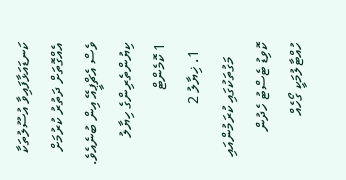ކަނޑައަޅާފައިވާ އުސޫލުތަކާ އެއްގޮތަށް ދަތުރު ކުރުމަށް ވެސް އެޗްޕީއޭ އިން ބުނެއެވެ.
ކިޔުންތެރިންގެ ހިޔާލު
1 ކޮމެންޓް
  1. ޚިޔާލު 2
    މަގުތަކުގައި ކުރަމުންއައި ކޮވިޑު ޓެސްޓު ހެދުން ހުއްޓާލުމަކީ ގޯހެއް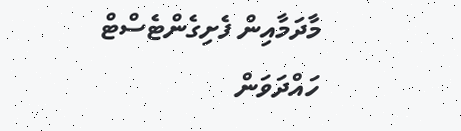މާދަމާއިން ފެށިގެންޓެސްޓް ހައްދަވަން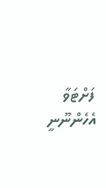ފަށްޓަވާ އެހެންނޫނީ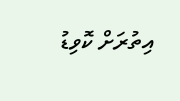އިތުރަށް ކޮވިޑު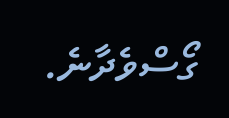ގޯސްވެދާނެ.